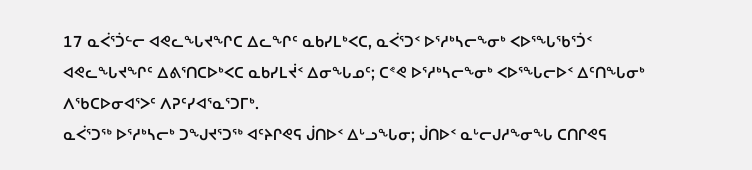17 ᓇᐹᕐᑑᓪᓕ ᐊᕙᓚᖓᔪᖏᑕ ᐃᓚᖏᑦ ᓇᑲᓯᒪᒃᐸᑕ, ᓇᐹᕐᑐᑉ ᐅᕐᓱᒃᓴᓕᖕᓂᒃ ᐸᐅᕐᖓᖃᕐᑑᑉ ᐊᕙᓚᖓᔪᖏᑦ ᐃᕕᕐᑎᑕᐅᒃᐸᑕ ᓇᑲᓯᒪᔫᑉ ᐃᓂᖓᓄᑦ; ᑕᕝᕙ ᐅᕐᓱᒃᓴᓕᖕᓂᒃ ᐸᐅᕐᖓᓕᐅᑉ ᐃᑦᑎᖓᓂᒃ ᐱᖃᑕᐅᓂᐊᕐᐳᑦ ᐱᕈᑦᓯᐊᕐᓇᕐᑐᒥᒃ.
ᓇᐹᕐᑐᖅ ᐅᕐᓱᒃᓴᓕᒃ ᑐᖑᔪᕐᑐᖅ ᐊᑦᔨᒋᕙᕋ ᒎᑎᐅᑉ ᐃᒡᓗᖓᓂ; ᒎᑎᐅᑉ ᓇᒡᓕᒍᓱᖕᓂᖓ ᑕᑎᒋᕙᕋ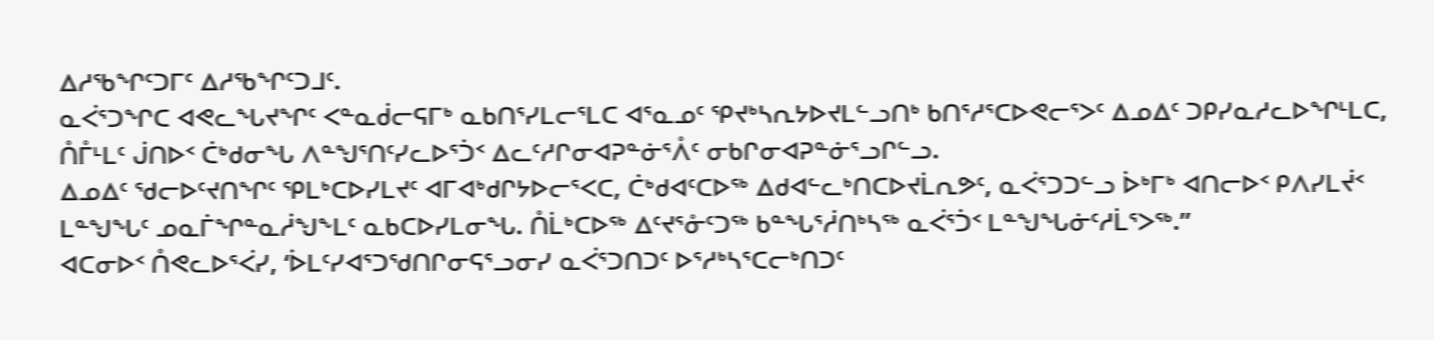ᐃᓱᖃᖏᑦᑐᒥᑦ ᐃᓱᖃᖏᑦᑐᒧᑦ.
ᓇᐹᕐᑐᖏᑕ ᐊᕙᓚᖓᔪᖏᑦ ᐸᓐᓇᑰᓕᕋᒥᒃ ᓇᑲᑎᕐᓯᒪᓕᕐᒪᑕ ᐊᕐᓇᓄᑦ ᕿᔪᒃᓴᕆᔭᐅᔪᒪᓪᓗᑎᒃ ᑲᑎᕐᓱᕐᑕᐅᕙᓕᕐᐳᑦ ᐃᓄᐃᑦ ᑐᑭᓯᓇᓱᓚᐅᖏᒻᒪᑕ, ᑍᒤᒻᒪᑦ ᒎᑎᐅᑉ ᑖᒃᑯᓂᖓ ᐱᓐᖑᕐᑎᑦᓯᓚᐅᕐᑑᑉ ᐃᓚᑦᓱᒋᓂᐊᕈᓐᓃᕐᐰᑦ ᓂᑲᒋᓂᐊᕈᓐᓃᕐᓗᒋᓪᓗ.
ᐃᓄᐃᑦ ᖁᓕᐅᑦᔪᑎᖏᑦ ᕿᒪᒃᑕᐅᓯᒪᔪᑦ ᐊᒥᐊᒃᑯᒋᔭᐅᓕᕐᐸᑕ, ᑖᒃᑯᐊᑦᑕᐅᖅ ᐃᑯᐊᓪᓚᒃᑎᑕᐅᔪᒫᕆᕗᑦ, ᓇᐹᕐᑐᑐᓪᓗ ᐆᒃᒥᒃ ᐊᑎᓕᐅᑉ ᑭᐱᓯᒪᔫᑉ ᒪᓐᖑᖓᑦ ᓄᓇᒦᖏᓐᓇᓲᖑᖕᒪᑦ ᓇᑲᑕᐅᓯᒪᓂᖓ. ᑍᒫᒃᑕᐅᖅ ᐃᑦᔪᕐᓁᑦᑐᖅ ᑲᓐᖓᕐᓲᑎᒃᓴᖅ ᓇᐹᕐᑑᑉ ᒪᓐᖑᖓᓃᑦᓱᒫᕐᐳᖅ.”
ᐊᑕᓂᐅᑉ ᑍᕙᓚᐅᕐᐹᓯ, ‘ᐆᒪᑦᓯᐊᕐᑐᖁᑎᒋᓂᕋᕐᓗᓂᓯ ᓇᐹᕐᑐᑎᑐᑦ ᐅᕐᓱᒃᓴᕐᑕᓕᒃᑎᑐᑦ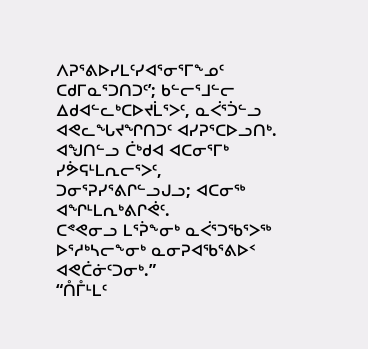ᐱᕈᕐᕕᐅᓯᒪᑦᓯᐊᕐᓂᕐᒥᖕᓄᑦ ᑕᑯᒥᓇᕐᑐᑎᑐᑦ’; ᑲᓪᓕᕐᒧᓪᓕ ᐃᑯᐊᓪᓚᒃᑕᐅᔪᒫᕐᐳᑦ, ᓇᐹᕐᑑᓪᓗ ᐊᕙᓚᖓᔪᖏᑎᑐᑦ ᐊᓯᕈᕐᑕᐅᓗᑎᒃ.
ᐊᖑᑎᓪᓗ ᑖᒃᑯᐊ ᐊᑕᓂᕐᒥᒃ ᓯᕘᕋᒻᒪᕆᓕᕐᐳᑦ, ᑐᓂᕐᕈᓯᕐᕕᒋᓪᓗᒍᓗ; ᐊᑕᓂᖅ ᐊᖏᒻᒪᕆᒃᕕᒋᕚᑦ.
ᑕᕝᕙᓂᓗ ᒪᕐᕉᖕᓂᒃ ᓇᐹᕐᑐᖃᕐᐳᖅ ᐅᕐᓱᒃᓴᓕᖕᓂᒃ ᓇᓂᕈᐊᖃᕐᕕᐅᑉ ᐊᕙᑖᓃᑦᑐᓂᒃ.”
“ᑍᒤᒻᒪᑦ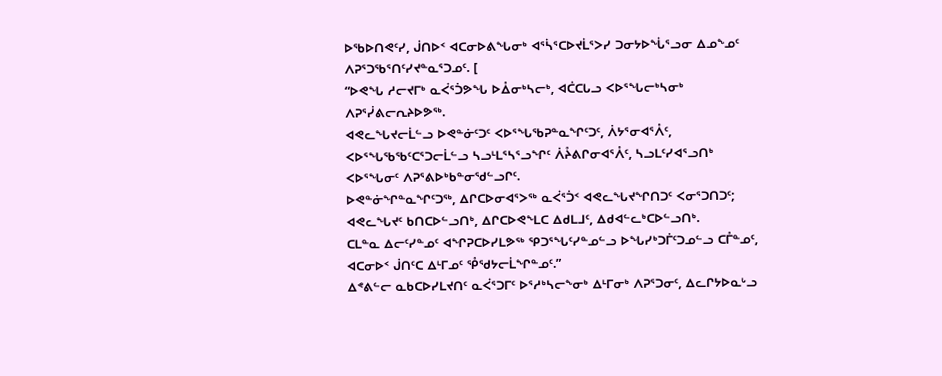ᐅᖃᐅᑎᕙᑦᓯ, ᒎᑎᐅᑉ ᐊᑕᓂᐅᕕᖓᓂᒃ ᐊᕐᓵᕐᑕᐅᔪᒫᕐᐳᓯ ᑐᓂᔭᐅᖔᕐᓗᓂ ᐃᓄᖕᓄᑦ ᐱᕈᕐᑐᖃᕐᑎᑦᓯᔪᓐᓇᕐᑐᓄᑦ. [
“ᐅᕙᖓ ᓱᓕᔪᒥᒃ ᓇᐹᕐᑑᕗᖓ ᐅᐂᓂᒃᓴᓕᒃ, ᐊᑖᑕᒐᓗ ᐸᐅᕐᖓᓕᒃᓴᓂᒃ ᐱᕈᕐᓰᕕᓕᕆᔨᐅᕗᖅ.
ᐊᕙᓚᖓᔪᓕᒫᓪᓗ ᐅᕙᓐᓃᑦᑐᑦ ᐸᐅᕐᖓᖃᕈᓐᓇᖏᑦᑐᑦ, ᐲᔭᕐᓂᐊᕐᐰᑦ, ᐸᐅᕐᖓᖃᖃᑦᑕᕐᑐᓕᒫᓪᓗ ᓴᓗᒻᒪᕐᓴᕐᓗᖏᑦ ᐲᔧᕕᒋᓂᐊᕐᐰᑦ, ᓴᓗᒪᑦᓯᐊᕐᓗᑎᒃ ᐸᐅᕐᖓᓂᑦ ᐱᕈᕐᕕᐅᒃᑲᓐᓂᖁᓪᓗᒋᑦ.
ᐅᕙᓐᓃᖏᓐᓇᖏᑦᑐᖅ, ᐃᒋᑕᐅᓂᐊᕐᐳᖅ ᓇᐹᕐᑑᑉ ᐊᕙᓚᖓᔪᖏᑎᑐᑦ ᐸᓂᕐᑐᑎᑐᑦ; ᐊᕙᓚᖓᔪᑦ ᑲᑎᑕᐅᓪᓗᑎᒃ, ᐃᒋᑕᐅᕙᖕᒪᑕ ᐃᑯᒪᒧᑦ, ᐃᑯᐊᓪᓚᒃᑕᐅᓪᓗᑎᒃ.
ᑕᒪᓐᓇ ᐃᓕᑦᓯᓐᓄᑦ ᐊᖏᕈᑕᐅᓯᒪᕗᖅ ᕿᑐᕐᖓᑦᓯᓐᓄᓪᓗ ᐅᖓᓯᒃᑐᒦᑦᑐᓄᓪᓗ ᑕᒤᓐᓄᑦ, ᐊᑕᓂᐅᑉ ᒎᑎᑦᑕ ᐃᒻᒥᓄᑦ ᕾᖁᔭᓕᒫᖏᓐᓄᑦ.”
ᐃᕝᕕᓪᓕ ᓇᑲᑕᐅᓯᒪᔪᑎᑦ ᓇᐹᕐᑐᒥᑦ ᐅᕐᓱᒃᓴᓕᖕᓂᒃ ᐃᒻᒥᓂᒃ ᐱᕈᕐᑐᓂᑦ, ᐃᓚᒋᔭᐅᓇᒡᓗ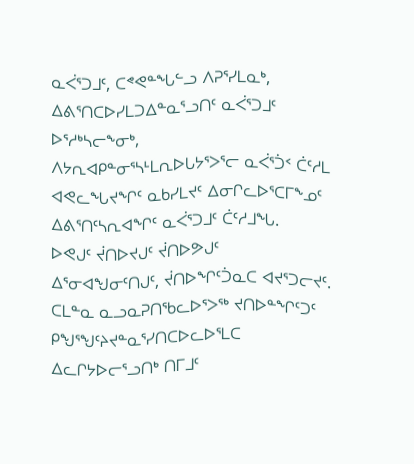ᓇᐹᕐᑐᒧᑦ, ᑕᕝᕙᓐᖓᓪᓗ ᐱᕈᕐᓯᒪᓇᒃ, ᐃᕕᕐᑎᑕᐅᓯᒪᑐᐃᓐᓇᕐᓗᑎᑦ ᓇᐹᕐᑐᒧᑦ ᐅᕐᓱᒃᓴᓕᖕᓂᒃ, ᐱᔭᕆᐊᑭᓐᓂᕐᓴᒻᒪᕆᐅᒐᔭᕐᐳᕐᓕ ᓇᐹᕐᑑᑉ ᑖᑦᓱᒪ ᐊᕙᓚᖓᔪᖏᑦ ᓇᑲᓯᒪᔪᑦ ᐃᓂᒋᓚᐅᕐᑕᒥᖕᓄᑦ ᐃᕕᕐᑎᑦᓴᕆᐊᖏᑦ ᓇᐹᕐᑐᒧᑦ ᑖᑦᓱᒧᖓ.
ᐅᕙᒍᑦ ᔫᑎᐅᔪᒍᑦ ᔫᑎᐅᕗᒍᑦ ᐃᕐᓂᐊᖑᓂᑦᑎᒍᑦ, ᔫᑎᐅᖏᑦᑑᓇᑕ ᐊᔪᕐᑐᓕᔪᑦ.
ᑕᒪᓐᓇ ᓇᓗᓇᕈᑎᖃᓚᐅᕐᐳᖅ ᔪᑎᐅᓐᖏᑦᑐᑦ ᑭᖑᕐᖑᑦᔨᔪᓐᓇᕐᓯᑎᑕᐅᓚᐅᕐᒪᑕ ᐃᓚᒋᔭᐅᓕᕐᓗᑎᒃ ᑎᒥᒧᑦ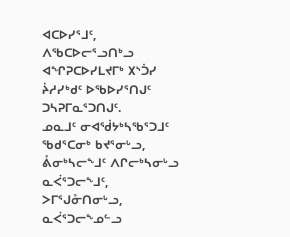ᐊᑕᐅᓯᕐᒧᑦ, ᐱᖃᑕᐅᓕᕐᓗᑎᒃᓗ ᐊᖏᕈᑕᐅᓯᒪᔪᒥᒃ ᙭ᔅᑑᓯ ᔩᓱᓯᒃᑯᑦ ᐅᖃᐅᓯᕐᑎᒍᑦ ᑐᓴᕈᒥᓇᕐᑐᑎᒍᑦ.
ᓄᓇᒧᑦ ᓂᐊᖂᔭᒃᓴᖃᕐᑐᒧᑦ ᖃᑯᕐᑕᓂᒃ ᑲᔪᕐᓂᒡᓗ, ᕔᓂᒃᓴᓕᖕᒧᑦ ᐱᒋᓕᒃᓴᓂᒡᓗ ᓇᐹᕐᑐᓕᖕᒧᑦ, ᐳᒥᕐᒍᓁᑎᓂᒡᓗ, ᓇᐹᕐᑐᓕᖕᓄᓪᓗ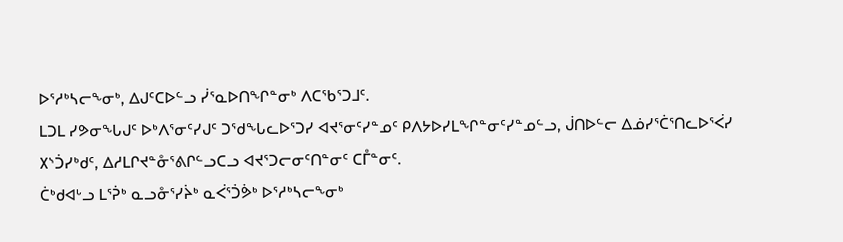ᐅᕐᓱᒃᓴᓕᖕᓂᒃ, ᐃᒍᑦᑕᐅᓪᓗ ᓰᕐᓇᐅᑎᖏᓐᓂᒃ ᐱᑕᖃᕐᑐᒧᑦ.
ᒪᑐᒪ ᓯᕗᓂᖓᒍᑦ ᐅᒃᐱᕐᓂᑦᓯᒍᑦ ᑐᖁᖓᓚᐅᕐᑐᓯ ᐊᔪᕐᓂᑦᓯᓐᓄᑦ ᑭᐱᔭᐅᓯᒪᖏᓐᓂᑦᓯᓐᓄᓪᓗ, ᒎᑎᐅᓪᓕ ᐃᓅᓯᕐᑖᕐᑎᓚᐅᕐᐹᓯ ᙭ᔅᑑᓯᒃᑯᑦ, ᐃᓱᒪᒋᔪᓐᓁᕐᕕᒋᓪᓗᑕᓗ ᐊᔪᕐᑐᓕᓂᑦᑎᓐᓂᑦ ᑕᒤᓐᓂᑦ.
ᑖᒃᑯᐊᒡᓗ ᒪᕐᕉᒃ ᓇᓗᓁᕐᓯᔩᒃ ᓇᐹᕐᑑᕘᒃ ᐅᕐᓱᒃᓴᓕᖕᓂᒃ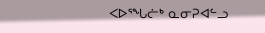ᐸᐅᕐᖓᓖᒃ ᓇᓂᕈᐊᓪᓗ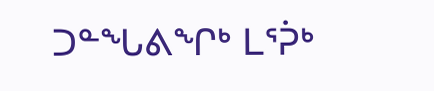ᑐᓐᖓᕕᖏᒃ ᒪᕐᕉᒃ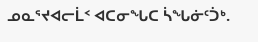ᓄᓇᕐᔪᐊᓕᒫᑉ ᐊᑕᓂᖓᑕ ᓵᖓᓃᑦᑑᒃ.